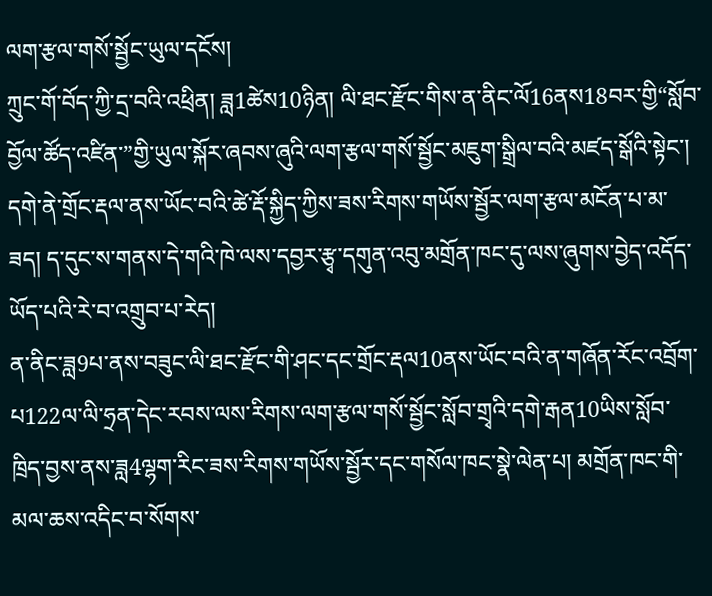ལག་རྩལ་གསོ་སྦྱོང་ཡུལ་དངོས།
ཀྲུང་གོ་བོད་ཀྱི་དྲ་བའི་འཕྲིན། ཟླ1ཚེས10ཉིན། ལི་ཐང་རྫོང་གིས་ན་ནིང་ལོ16ནས18བར་གྱི“སློབ་བྱོལ་ཚོད་འཛིན་”གྱི་ཡུལ་སྐོར་ཞབས་ཞུའི་ལག་རྩལ་གསོ་སྦྱོང་མཇུག་སྒྲིལ་བའི་མཛད་སྒོའི་སྟེང་། དགེ་ནེ་གྲོང་རྡལ་ནས་ཡོང་བའི་ཚེ་རྡོ་སྐྱིད་ཀྱིས་ཟས་རིགས་གཡོས་སྦྱོར་ལག་རྩལ་མངོན་པ་མ་ཟད། ད་དུང་ས་གནས་དེ་གའི་ཁེ་ལས་དབྱར་རྩྭ་དགུན་འབུ་མགྲོན་ཁང་དུ་ལས་ཞུགས་བྱེད་འདོད་ཡོད་པའི་རེ་བ་འགྲུབ་པ་རེད།
ན་ནིང་ཟླ9པ་ནས་བཟུང་ལི་ཐང་རྫོང་གི་ཤང་དང་གྲོང་རྡལ10ནས་ཡོང་བའི་ན་གཞོན་རོང་འབྲོག་པ122ལ་ལི་ཧྲན་དེང་རབས་ལས་རིགས་ལག་རྩལ་གསོ་སྦྱོང་སློབ་གྲྭའི་དགེ་རྒན10ཡིས་སློབ་ཁྲིད་བྱས་ནས་ཟླ4ལྷག་རིང་ཟས་རིགས་གཡོས་སྦྱོར་དང་གསོལ་ཁང་སྣེ་ལེན་པ། མགྲོན་ཁང་གི་མལ་ཆས་འདིང་བ་སོགས་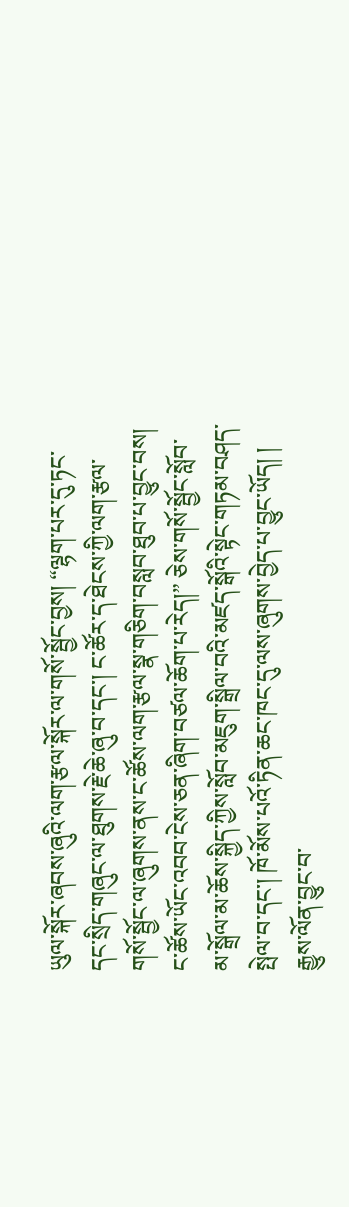ཡུལ་སྐོར་ཞབས་ཞུའི་ལག་རྩལ་སྐོར་ལ་གསོ་སྦྱོང་བྱས། “ལྷག་པར་དུ་ཏང་དང་སྲིད་གཞུང་ལ་ཐུགས་རྗེ་ཆེ་ཞུ་བ་དང་། ང་ཚོར་ད་ཐེངས་ཀྱི་ལག་རྩལ་གསོ་སྦྱོང་ལ་ཞུགས་ནས་ང་ཚོས་ལག་རྩལ་སྣ་གཅིག་བསླབ་ཐུབ་པ་བྱུང་བས། ང་ཚོས་ཡོང་འབབ་ངེས་ཅན་ཞིག་བཙལ་ཆོག་པ་རེད།” ཅེས་གསོ་སྦྱོང་སློབ་མ་སྒྲོལ་མ་ཆོས་སྐྱིད་ཀྱིས་སློབ་མཇུག་སྒྲིལ་བའི་མཛད་སྒོའི་སྟེང་གཏམ་བཤད་སྤེལ་བ་དང་། ཁོ་མོས་པའོ་ཏིན་ཆང་ཁང་དུ་ལས་ཞུགས་བྱེད་པ་བྱུང་ཡོད། །
རྒྱུས་ལོན་བྱུང་བ་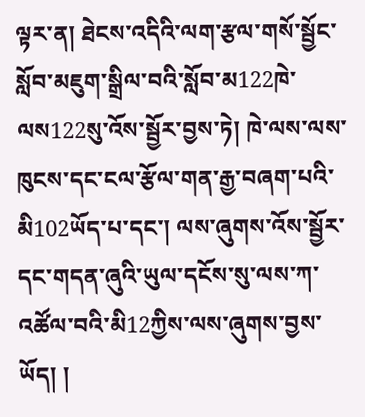ལྟར་ན། ཐེངས་འདིའི་ལག་རྩལ་གསོ་སྦྱོང་སློབ་མཇུག་སྒྲིལ་བའི་སློབ་མ122ཁེ་ལས122སུ་འོས་སྦྱོར་བྱས་ཏེ། ཁེ་ལས་ལས་ཁུངས་དང་ངལ་རྩོལ་གན་རྒྱ་བཞག་པའི་མི102ཡོད་པ་དང་། ལས་ཞུགས་འོས་སྦྱོར་དང་གདན་ཞུའི་ཡུལ་དངོས་སུ་ལས་ཀ་འཚོལ་བའི་མི12ཀྱིས་ལས་ཞུགས་བྱས་ཡོད། །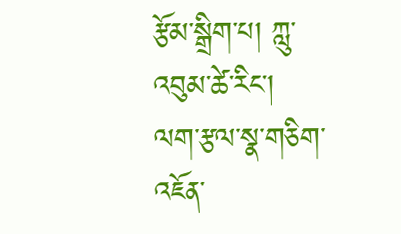རྩོམ་སྒྲིག་པ། ཀླུ་འབུམ་ཚེ་རིང་།
ལག་རྩལ་སྣ་གཅིག་འཇོན་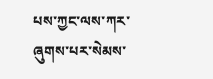པས་ཀྱང་ལས་ཀར་ཞུགས་པར་སེམས་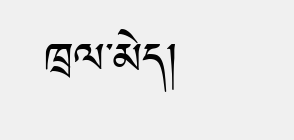ཁྲལ་མེད།